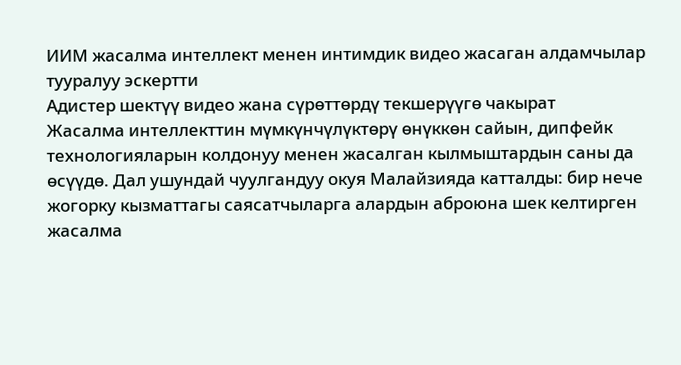ИИМ жасалма интеллект менен интимдик видео жасаган алдамчылар тууралуу эскертти
Адистер шектүү видео жана сүрөттөрдү текшерүүгө чакырат
Жасалма интеллекттин мүмкүнчүлүктөрү өнүккөн сайын, дипфейк технологияларын колдонуу менен жасалган кылмыштардын саны да өсүүдө. Дал ушундай чуулгандуу окуя Малайзияда катталды: бир нече жогорку кызматтагы саясатчыларга алардын аброюна шек келтирген жасалма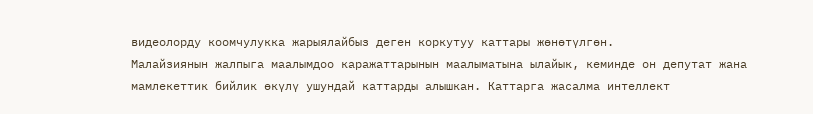видеолорду коомчулукка жарыялайбыз деген коркутуу каттары жөнөтүлгөн.
Малайзиянын жалпыга маалымдоо каражаттарынын маалыматына ылайык, кеминде он депутат жана мамлекеттик бийлик өкүлү ушундай каттарды алышкан. Каттарга жасалма интеллект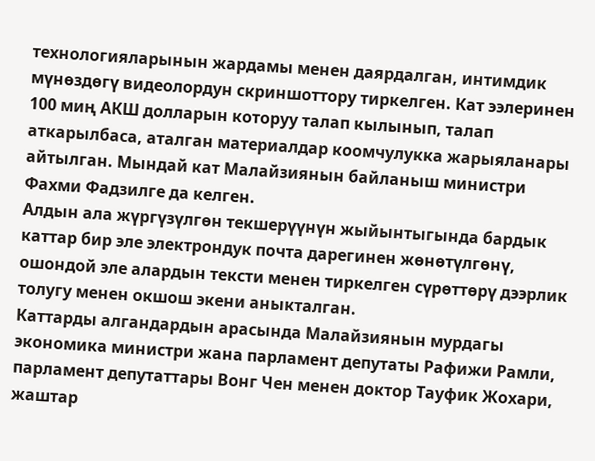технологияларынын жардамы менен даярдалган, интимдик мүнөздөгү видеолордун скриншоттору тиркелген. Кат ээлеринен 100 миң АКШ долларын которуу талап кылынып, талап аткарылбаса, аталган материалдар коомчулукка жарыяланары айтылган. Мындай кат Малайзиянын байланыш министри Фахми Фадзилге да келген.
Алдын ала жүргүзүлгөн текшерүүнүн жыйынтыгында бардык каттар бир эле электрондук почта дарегинен жөнөтүлгөнү, ошондой эле алардын тексти менен тиркелген сүрөттөрү дээрлик толугу менен окшош экени аныкталган.
Каттарды алгандардын арасында Малайзиянын мурдагы экономика министри жана парламент депутаты Рафижи Рамли, парламент депутаттары Вонг Чен менен доктор Тауфик Жохари, жаштар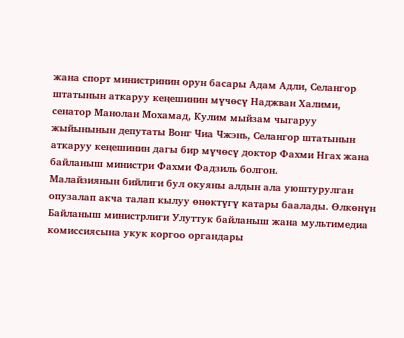жана спорт министринин орун басары Адам Адли, Селангор штатынын аткаруу кеңешинин мүчөсү Наджван Халими, сенатор Манолан Мохамад, Кулим мыйзам чыгаруу жыйынынын депутаты Вонг Чиа Чжэнь, Селангор штатынын аткаруу кеңешинин дагы бир мүчөсү доктор Фахми Нгах жана байланыш министри Фахми Фадзиль болгон.
Малайзиянын бийлиги бул окуяны алдын ала уюштурулган опузалап акча талап кылуу өнөктүгү катары баалады. Өлкөнүн Байланыш министрлиги Улуттук байланыш жана мультимедиа комиссиясына укук коргоо органдары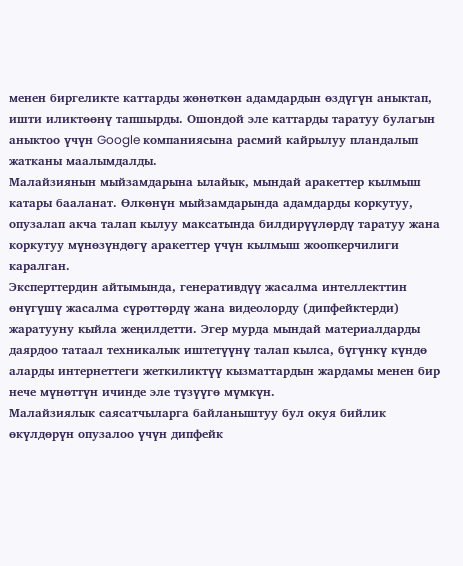менен биргеликте каттарды жөнөткөн адамдардын өздүгүн аныктап, ишти иликтөөнү тапшырды. Ошондой эле каттарды таратуу булагын аныктоо үчүн Google компаниясына расмий кайрылуу пландалып жатканы маалымдалды.
Малайзиянын мыйзамдарына ылайык, мындай аракеттер кылмыш катары бааланат. Өлкөнүн мыйзамдарында адамдарды коркутуу, опузалап акча талап кылуу максатында билдирүүлөрдү таратуу жана коркутуу мүнөзүндөгү аракеттер үчүн кылмыш жоопкерчилиги каралган.
Эксперттердин айтымында, генеративдүү жасалма интеллекттин өнүгүшү жасалма сүрөттөрдү жана видеолорду (дипфейктерди) жаратууну кыйла жеңилдетти. Эгер мурда мындай материалдарды даярдоо татаал техникалык иштетүүнү талап кылса, бүгүнкү күндө аларды интернеттеги жеткиликтүү кызматтардын жардамы менен бир нече мүнөттүн ичинде эле түзүүгө мүмкүн.
Малайзиялык саясатчыларга байланыштуу бул окуя бийлик өкүлдөрүн опузалоо үчүн дипфейк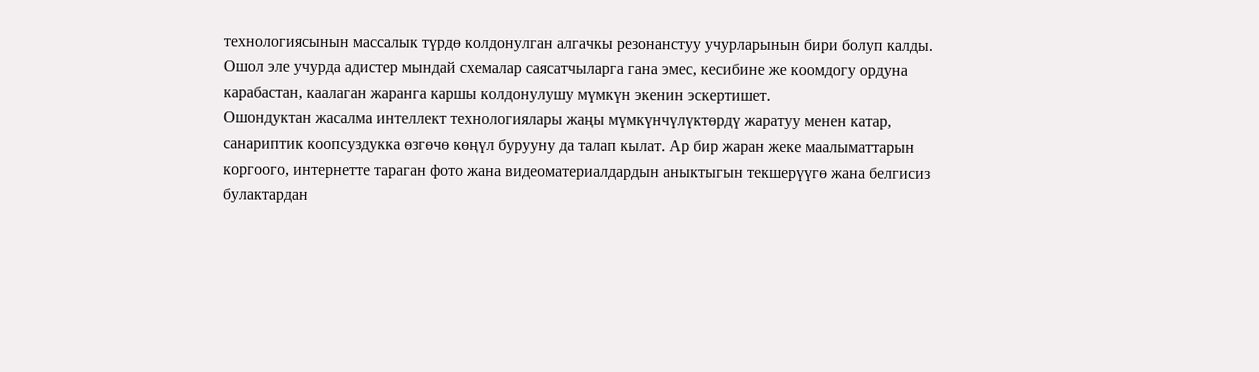технологиясынын массалык түрдө колдонулган алгачкы резонанстуу учурларынын бири болуп калды. Ошол эле учурда адистер мындай схемалар саясатчыларга гана эмес, кесибине же коомдогу ордуна карабастан, каалаган жаранга каршы колдонулушу мүмкүн экенин эскертишет.
Ошондуктан жасалма интеллект технологиялары жаңы мүмкүнчүлүктөрдү жаратуу менен катар, санариптик коопсуздукка өзгөчө көңүл бурууну да талап кылат. Ар бир жаран жеке маалыматтарын коргоого, интернетте тараган фото жана видеоматериалдардын аныктыгын текшерүүгө жана белгисиз булактардан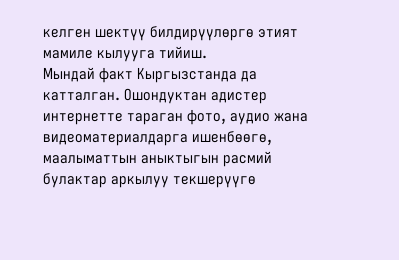келген шектүү билдирүүлөргө этият мамиле кылууга тийиш.
Мындай факт Кыргызстанда да катталган. Ошондуктан адистер интернетте тараган фото, аудио жана видеоматериалдарга ишенбөөгө, маалыматтын аныктыгын расмий булактар аркылуу текшерүүгө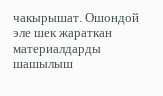чакырышат. Ошондой эле шек жараткан материалдарды шашылыш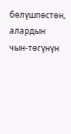бөлүшпөстөн, алардын чын-төгүнүн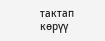тактап көрүү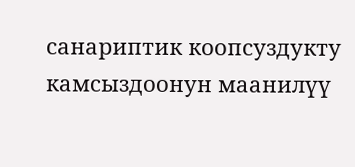санариптик коопсуздукту камсыздоонун маанилүү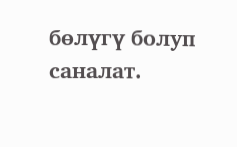бөлүгү болуп саналат.